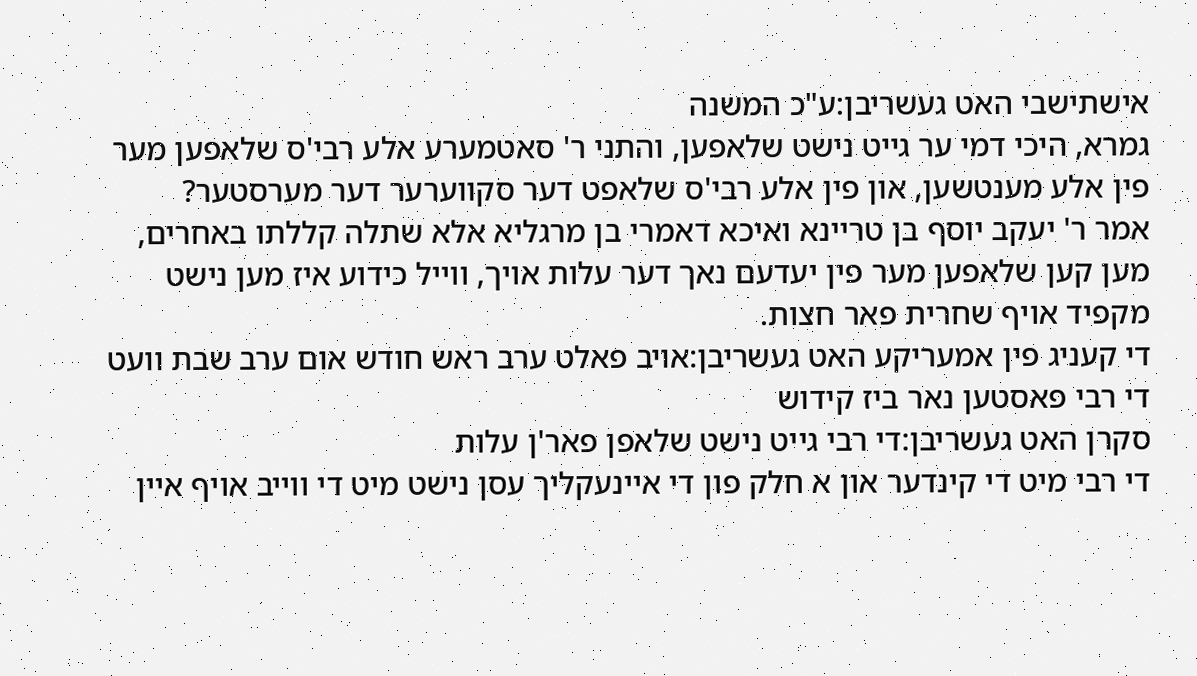אישתישבי האט געשריבן:ע"כ המשנה
גמרא, היכי דמי ער גייט נישט שלאפען, והתני ר' סאטמערע אלע רבי'ס שלאפען מער פין אלע מענטשען, און פין אלע רבי'ס שלאפט דער סקווערער דער מערסטער?
אמר ר' יעקב יוסף בן טריינא ואיכא דאמרי בן מרגליא אלא שתלה קללתו באחרים, מען קען שלאפען מער פין יעדעם נאך דער עלות אויך, ווייל כידוע איז מען נישט מקפיד אויף שחרית פאר חצות.
די קעניג פין אמעריקע האט געשריבן:אויב פאלט ערב ראש חודש אום ערב שבת וועט די רבי פאסטען נאר ביז קידוש
סקרן האט געשריבן:די רבי גייט נישט שלאפן פאר'ן עלות
די רבי מיט די קינדער און א חלק פון די איינעקליך עסן נישט מיט די ווייב אויף איין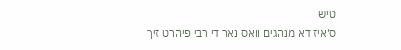טיש
ס'איז דא מנהגים וואס נאר די רבי פיהרט זיך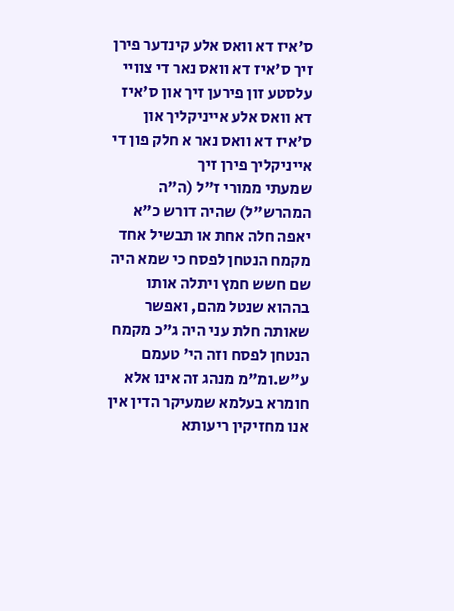ס'איז דא וואס אלע קינדער פירן זיך ס'איז דא וואס נאר די צוויי עלסטע זון פירען זיך און ס'איז דא וואס אלע אייניקליך און ס'איז דא וואס נאר א חלק פון די אייניקליך פירן זיך
שמעתי ממורי ז"ל (ה"ה המהרש"ל) שהיה דורש כ"א יאפה חלה אחת או תבשיל אחד מקמח הנטחן לפסח כי שמא היה שם חשש חמץ ויתלה אותו בההוא שנטל מהם, ואפשר שאותה חלת עני היה ג"כ מקמח הנטחן לפסח וזה הי' טעמם ע"ש.ומ"מ מנהג זה אינו אלא חומרא בעלמא שמעיקר הדין אין אנו מחזיקין ריעותא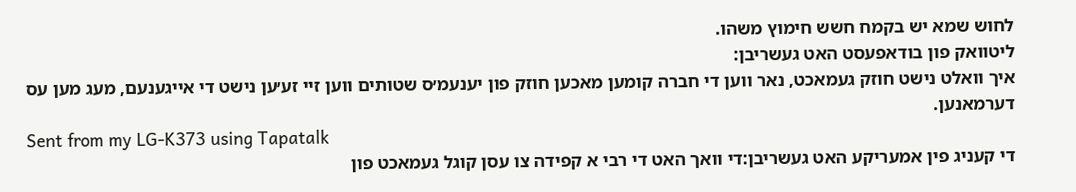לחוש שמא יש בקמח חשש חימוץ משהו.
ליטוואק פון בודאפעסט האט געשריבן:
איך וואלט נישט חוזק געמאכט, נאר ווען די חברה קומען מאכען חוזק פון יענעמ׳ס שטותים ווען זיי זע׳ען נישט די אייגענעם, מעג מען עס דערמאנען.
Sent from my LG-K373 using Tapatalk
די קעניג פין אמעריקע האט געשריבן:די וואך האט די רבי א קפידה צו עסן קוגל געמאכט פון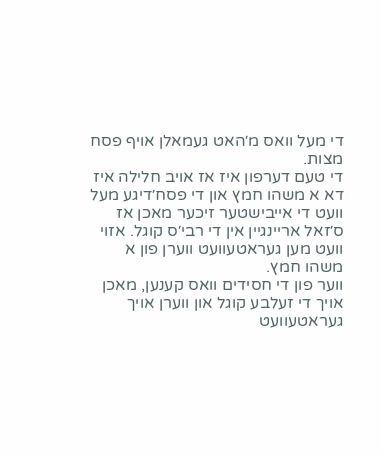די מעל וואס מ׳האט געמאלן אויף פסח מצות.
די טעם דערפון איז אז אויב חלילה איז דא א משהו חמץ און די פסח׳דיגע מעל וועט די אייבישטער זיכער מאכן אז ס׳זאל אריינגיין אין די רבי׳ס קוגל. אזוי וועט מען געראטעוועט ווערן פון א משהו חמץ.
ווער פון די חסידים וואס קענען, מאכן אויך די זעלבע קוגל און ווערן אויך געראטעוועט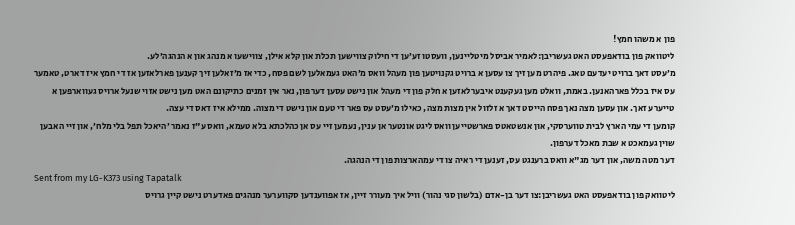פון א משהו חמץ!
ליטוואק פון בודאפעסט האט געשריבן:לאמיר אביסל מיטליינען, וועסטו זע׳ען די חילוק צווישען תכלת און קלא אילן, צווישעו א מנהג און א הנהגה׳לע.
מ׳עסט דאך ברויט יעדעם טאג. פיהרט מען זיך צו עסען א ברויט גקנויטען פון מעהל וואס מ׳האט געמאלען לשם פסח, כדי אז מ׳זאלען זיך קענען פארלאזען אז די חמץ איז דארט, טאמער עס איז בכלל פארהאנען. באמת, וואלט מען געקענט איבערלאזען א חלק פון די מעהל און נישט עסען דערפון, נאר אין זמנים כתיקונם האט מען נישט אזוי שנעל ארויס געווארפען א טייערע זאך. און עסען מצה נאך פסח הייסט דאך א זלזול אין מצות מצה, כאילו מ׳עסט עס פאר די טעם און נישט די מצוה. ממילא איז דאס די עצה.
קומען די עמי הארץ לבית טווערסקי, און אנשטאטס פארשטייען וואס ליגט אונטער אן ענין, נעמען זיי עס אן כהלכתא בלא טעמא, וואס ע"ז נאמר ׳היאכל תפל בלי מלח׳, און זיי האבען שוין געמאכט א שבת מאכל דערפון.
דער מטה משה, און דער מג"א וואס ברענגט עס, זענען די ראיה צו די עמהארצות פון די הנהגה.
Sent from my LG-K373 using Tapatalk
ליטוואק פון בודאפעסט האט געשריבן:צו דער בן-אדם (בלשון סגי נהור) וויל איך מעורר זיין, אז אפווענדען סקווערער מנהגים פאדערט נישט קיין גרויס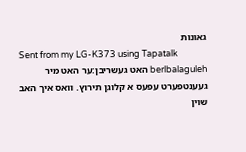גאונות
Sent from my LG-K373 using Tapatalk
berlbalaguleh האט געשריבן:ער האט מיר געענטפערט עפעס א קלוגן תירוץ. וואס איך האב שוין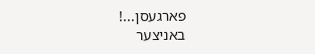פארגעסן...!
באניצער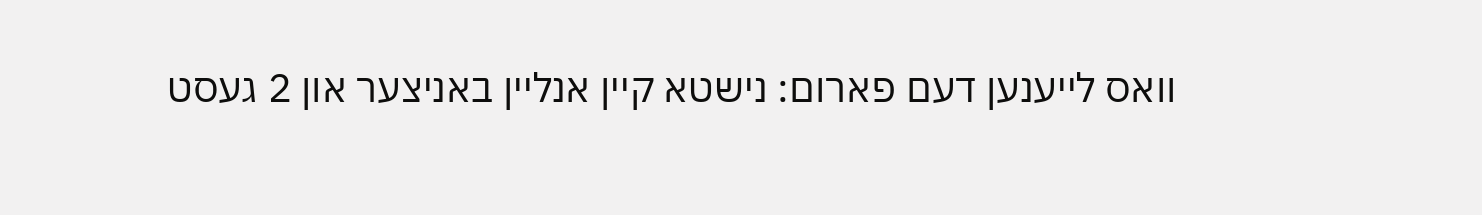וואס לייענען דעם פארום: נישטא קיין אנליין באניצער און 2 געסט